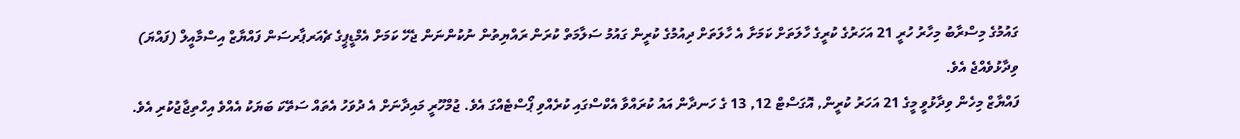ގައުމުގެ މިސްރާބު މިހާރު ހުރީ 21 އަހަރުގެ ކުރީގެ ހާލަތަށް ކަމަށާ އެ ހާލަތަށް ދިއުމުގެ ކުރީން ގައުމު ސަލާމަތް ކުރަން ރައްޔިތުން ނުކުންނަން ޖެހޭ ކަމަށް އެމްޑީޕީގެ ޗެއަރޕާރސަން ފައްޔާޒް އިސްމާއީލް (ފައްޔަ) ވިދާޅުވެއްޖެ އެވެ.
ފައްޔާޒް މިހެން ވިދާޅުވީ މީގެ 21 އަހަރު ކުރީން, އޮގަސްޓް 12, 13 ގެ ހަނދާން އައު ކުރައްވާ އެކްސްގައި ކުރެއްވި ޕޯސްޓެއްގަ އެވެ. ޖުމްހޫރީ މައިދާނަށް އެ ދުވަހު އެތައް ސަތޭކަ ބަޔަކު އެއްވެ އިހްތިޖާޖުކުރި އެވެ.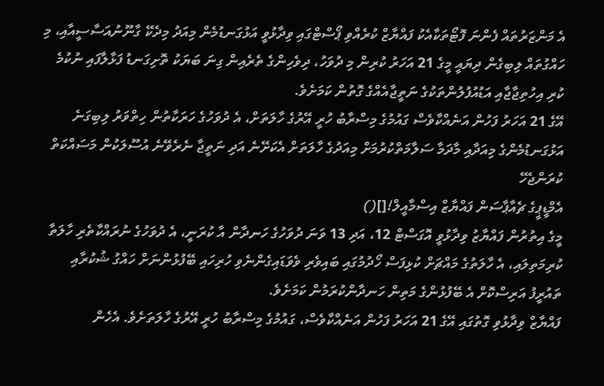އެ މަންޒަރުތައް ފެންނަ ފޮޓޯތަކާއެކު ފައްޔާޒް ކުރެއްވި ޕޯސްޓްގައި ވިދާޅުވީ އަޅުގަނޑުމެން މިއަދު މިދެކޭ ގާނޫނުއަސާސީއާއި، މި ހައްގުތައް ލިބިގެން ދިޔައީ މީގެ 21 އަހަރު ކުރިން މި ދުވަހު، ދިވެހިންގެ ތެރެއިން ގިނަ ބަޔަކު ތޮށިގަނޑު ފަޅާލާފައި ނުކުމެ ކުރި އިހުތިޖާޖާއި އަޑުއުފުލުންތަކުގެ ނަތީޖާއެއްގެ ގޮތުން ކަމަށެވެ.
އޭގެ 21 އަހަރު ފަހުން އަނެއްކާވެސް ގައުމުގެ މިސްރާބު ހުރީ އޭރުގެ ހާލަތަށް، އެ ދުވަހުގެ ހަރަކާތުން ހިތްވަރު ލިބިގަނެ އަޅުގަނޑުމެންގެ މިއަދާއި މާދަމާ ސަލާމަތްކުރުމަށް މިއަދުގެ ހާލަތަށް އެކަށޭނެ އަދި ނަތީޖާ ނެރެވޭނެ އުސޫލަކުން މަސައްކަތް ކުރަންޖެހޭ
އެމްޑީޕީގެ ޗެއާޕާސަން ފައްޔާޒް އިސްމާއީލް![]()
މީގެ އިތުރުން ފައްޔާޒު ވިދާޅުވީ އޮގަސްޓް 12، އަދި 13 ވަނަ ދުވަހުގެ ހަނދާން އާ ކުރަނީ، އެ ދުވަހުގެ ނުރައްކާތެރި ހާލަތާ ކުރިމަތިލައި، އެ ހާލަތުގެ މައްޗަށް ކުޅިފަސް ހޯދުމުގައި ބައިވެރި ވެވަޑައިގެންނެވި ހުރިހައި ބޭފުޅުންނަށް ހައްގު ޝުކުރާއި ތައުރީފު އަރިސްކޮށް އެ ބޭފުޅުންގެ މަތިން ހަނދާންކުރަމުން ކަމަށެވެ.
ފައްޔާޒް ވިދާޅުވި ގޮތުގައި އޭގެ 21 އަހަރު ފަހުން އަނެއްކާވެސް، ގައުމުގެ މިސްރާބު ހުރީ އޭރުގެ ހާލަތަށެވެ. އެހެން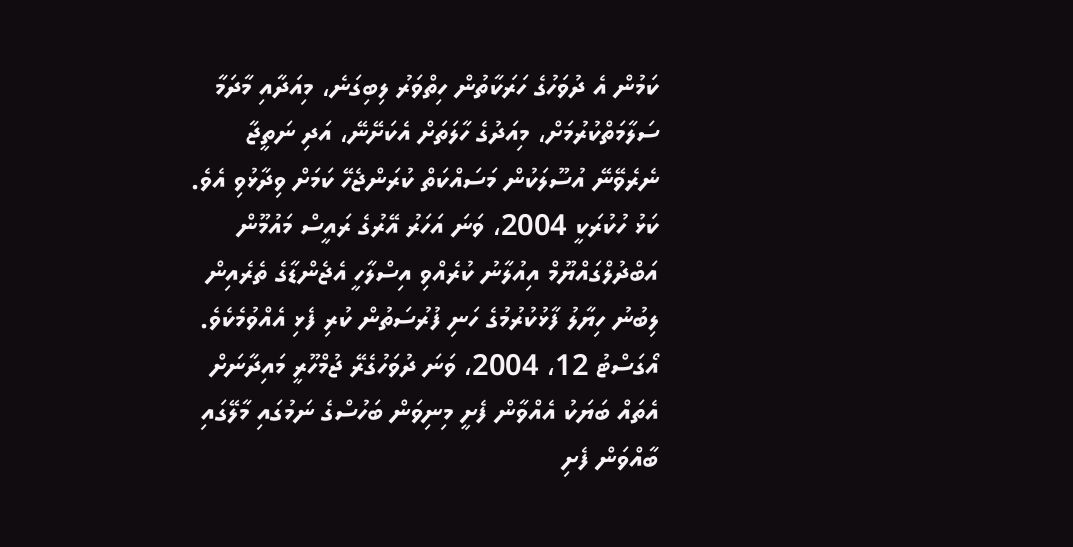ކަމުން އެ ދުވަހުގެ ހަރަކާތުން ހިތްވަރު ލިބިގަނެ، މިއަދާއި މާދަމާ ސަލާމަތްކުރުމަށް، މިއަދުގެ ހާލަތަށް އެކަށޭނޭ، އަދި ނަތީޖާ ނެރެވޭނޭ އުސޫލަކުން މަސައްކަތް ކުރަންޖެހޭ ކަމަށް ވިދާޅުވި އެވެ.
ކަޅު ހުކުރަކީ 2004، ވަނަ އަހަރު އޭރުގެ ރައީސް މައުމޫން އަބްދުލްގައްޔޫމް އިއުލާނު ކުރެއްވި އިސްލާހީ އެޖެންޑާގެ ތެރެއިން ލިބުނު ހިޔާލު ފާޅުކުރުމުގެ ހަނި ފުރުސަތުން ކުރި ފެޅި އެއްވުމެކެވެ.
އޯގަސްޓު 12، 2004، ވަނަ ދުވަހުގެރޭ ޖުމްހޫރީ މައިދާނަށް އެތައް ބަޔަކު އެއްވާން ފެށީ މިނިވަން ބަހުސްގެ ނަމުގައި މާލޭގައި ބާއްވަން ފެށި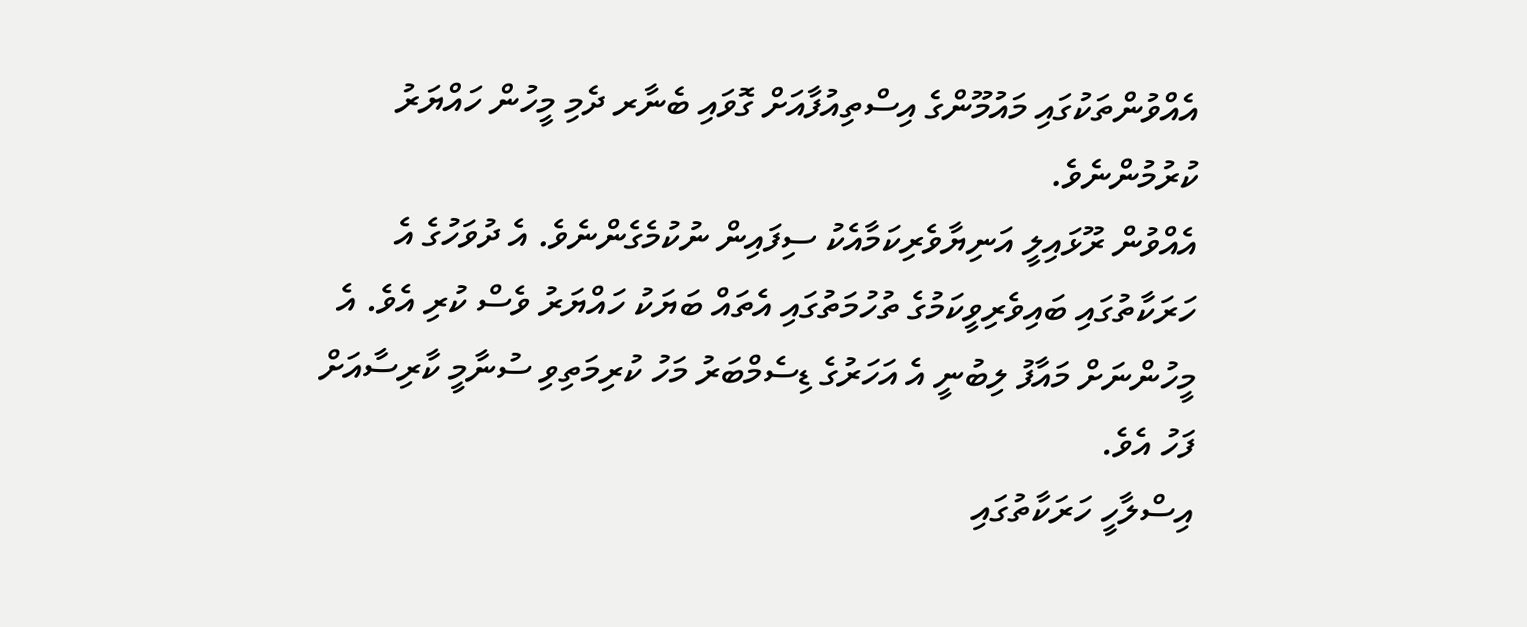އެއްވުންތަކުގައި މައުމޫންގެ އިސްތިއުފާއަށް ގޮވައި ބެނާރ ދެމި މީހުން ހައްޔަރު ކުރުމުންނެވެ.
އެއްވުން ރޫޅައިލީ އަނިޔާވެރިކަމާއެކު ސިފައިން ނުކުމެގެންނެވެ. އެ ދުވަހުގެ އެ ހަރަކާތުގައި ބައިވެރިވީކަމުގެ ތުހުމަތުގައި އެތައް ބަޔަކު ހައްޔަރު ވެސް ކުރި އެވެ. އެ މީހުންނަށް މައާފު ލިބުނީ އެ އަހަރުގެ ޑިސެމްބަރު މަހު ކުރިމަތިވި ސުނާމީ ކާރިސާއަށް ފަހު އެވެ.
އިސްލާހީ ހަރަކާތުގައި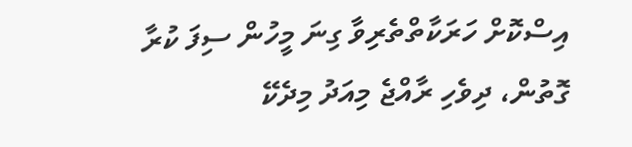އިސްކޮށް ހަރަކާތްތެރިވާ ގިނަ މީހުން ސިފަ ކުރާ ގޮތުން، ދިވެހި ރާއްޖެ މިއަދު މިދެކޭ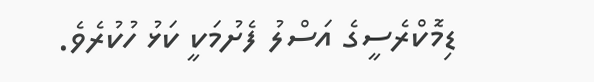ޑިމޮކްރެސީގެ އަސްލު ފެށުމަކީ ކަޅު ހުކުރެވެ.